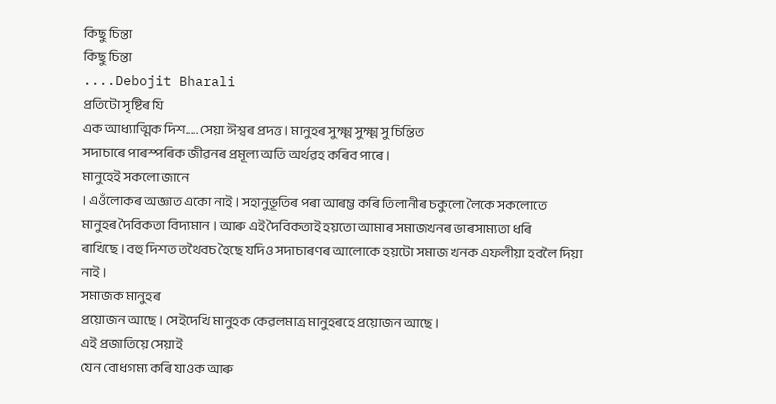কিছু চিন্তা
কিছু চিন্তা
....Debojit Bharali
প্ৰতিটো সৃষ্টিৰ যি
এক আধ্যাত্মিক দিশ..... সেয়া ঈশ্বৰ প্ৰদত্ত । মানুহৰ সুক্ষ্ম সুক্ষ্ম সু চিন্তিত
সদাচাৰে পাৰস্পৰিক জীৱনৰ প্ৰমূল্য অতি অৰ্থৱহ কৰিব পাৰে ।
মানুহেই সকলো জানে
। এওঁলোকৰ অজ্ঞাত একো নাই । সহানুভূতিৰ পৰা আৰম্ভ কৰি তিলানীৰ চকুলো লৈকে সকলোতে
মানুহৰ দৈবিকতা বিদ্যমান । আৰু এই দৈবিকতাই হয়তো আমাৰ সমাজখনৰ ভাৰসাম্যতা ধৰি
ৰাখিছে । বহু দিশত তথৈবচ হৈছে যদিও সদাচাৰণৰ আলোকে হয়টো সমাজ খনক এফলীয়া হবলৈ দিয়া
নাই ।
সমাজক মানুহৰ
প্ৰয়োজন আছে । সেইদেখি মানুহক কেৱলমাত্ৰ মানুহৰহে প্ৰয়োজন আছে ।
এই প্ৰজাতিয়ে সেয়াই
যেন বোধগম্য কৰি যাওক আৰু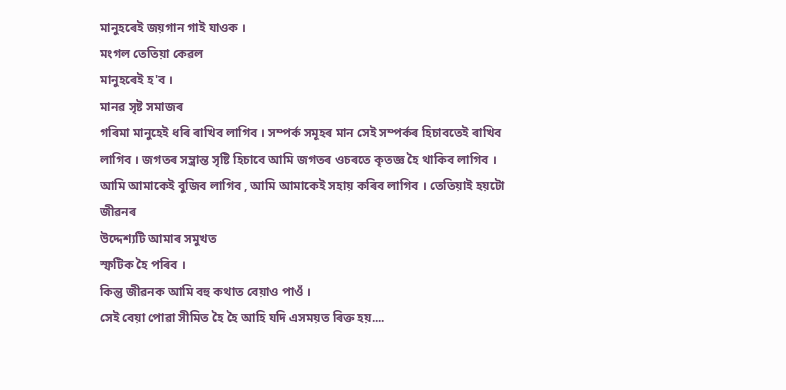মানুহৰেই জয়গান গাই যাওক ।
মংগল তেতিয়া কেৱল
মানুহৰেই হ'ব ।
মানৱ সৃষ্ট সমাজৰ
গৰিমা মানুহেই ধৰি ৰাখিব লাগিব । সম্পৰ্ক সমূহৰ মান সেই সম্পৰ্কৰ হিচাবতেই ৰাখিব
লাগিব । জগতৰ সম্ভ্ৰান্ত সৃষ্টি হিচাবে আমি জগতৰ ওচৰতে কৃতজ্ঞ হৈ থাকিব লাগিব ।
আমি আমাকেই বুজিব লাগিব , আমি আমাকেই সহায় কৰিব লাগিব । তেতিয়াই হয়টো জীৱনৰ
উদ্দেশ্যটি আমাৰ সমুখত
স্ফটিক হৈ পৰিব ।
কিন্তু জীৱনক আমি বহু কথাত বেয়াও পাওঁ ।
সেই বেয়া পোৱা সীমিত হৈ হৈ আহি যদি এসময়ত ৰিক্ত হয়....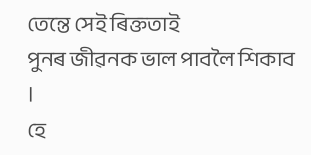তেন্তে সেই ৰিক্ততাই
পুনৰ জীৱনক ভাল পাবলৈ শিকাব ।
হে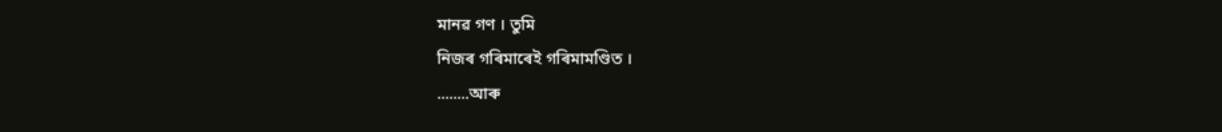মানৱ গণ । তুমি
নিজৰ গৰিমাৰেই গৰিমামণ্ডিত ।
........আৰু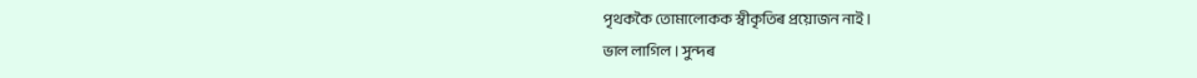পৃথককৈ তোমালোকক স্বীকৃতিৰ প্ৰয়োজন নাই ।
ভাল লাগিল । সুন্দৰ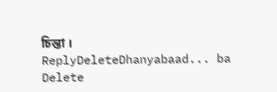চিন্তা ।
ReplyDeleteDhanyabaad... ba
Delete